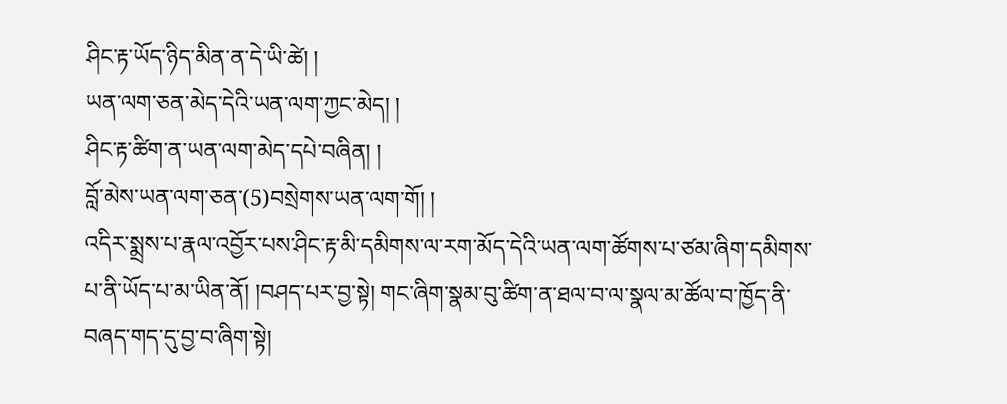ཤིང་རྟ་ཡོད་ཉིད་མིན་ན་དེ་ཡི་ཚེ། །
ཡན་ལག་ཅན་མེད་དེའི་ཡན་ལག་ཀྱང་མེད། །
ཤིང་རྟ་ཚིག་ན་ཡན་ལག་མེད་དཔེ་བཞིན། །
བློ་མེས་ཡན་ལག་ཅན་(5)བསྲེགས་ཡན་ལག་གོ། །
འདིར་སྨྲས་པ་རྣལ་འབྱོར་པས་ཤིང་རྟ་མི་དམིགས་ལ་རག་མོད་དེའི་ཡན་ལག་ཚོགས་པ་ཙམ་ཞིག་དམིགས་པ་ནི་ཡོད་པ་མ་ཡིན་ནོ། །བཤད་པར་བྱ་སྟེ། གང་ཞིག་སྣམ་བུ་ཚིག་ན་ཐལ་བ་ལ་སྣལ་མ་ཚོལ་བ་ཁྱོད་ནི་བཞད་གད་དུ་བྱ་བ་ཞིག་སྟེ།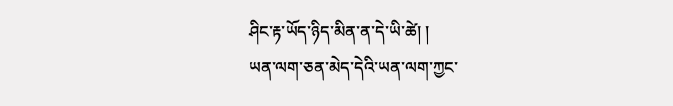ཤིང་རྟ་ཡོད་ཉིད་མིན་ན་དེ་ཡི་ཚེ། །
ཡན་ལག་ཅན་མེད་དེའི་ཡན་ལག་ཀྱང་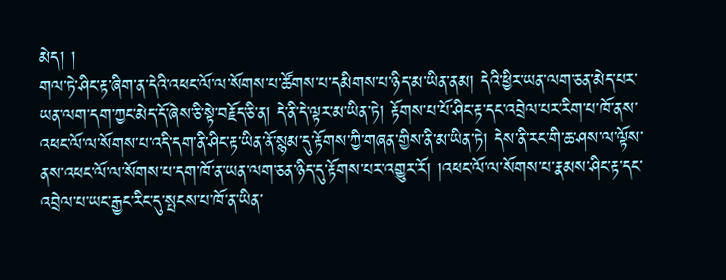མེད། །
གལ་ཏེ་ཤིང་རྟ་ཞིག་ན་དེའི་འཕང་ལོ་ལ་སོགས་པ་ཚོགས་པ་དམིགས་པ་ཉིད་མ་ཡིན་ནམ། དེའི་ཕྱིར་ཡན་ལག་ཅན་མེད་པར་ཡན་ལག་དག་ཀྱང་མེད་དོ་ཞེས་ཅི་སྟེ་བརྗོད་ཅི་ན། དེ་ནི་དེ་ལྟར་མ་ཡིན་ཏེ། རྟོགས་པ་པོ་ཤིང་རྟ་དང་འབྲེལ་པར་རིག་པ་ཁོ་ནས་འཕང་ལོ་ལ་སོགས་པ་འདི་དག་ནི་ཤིང་རྟ་ཡིན་ནོ་སྙམ་དུ་རྟོགས་ཀྱི་གཞན་གྱིས་ནི་མ་ཡིན་ཏེ། དེས་ནི་རང་གི་ཆ་ཤས་ལ་ལྟོས་ནས་འཕང་ལོ་ལ་སོགས་པ་དག་ཁོ་ན་ཡན་ལག་ཅན་ཉིད་དུ་རྟོགས་པར་འགྱུར་རོ། །འཕང་ལོ་ལ་སོགས་པ་རྣམས་ཤིང་རྟ་དང་འབྲེལ་པ་ཡང་རྒྱང་རིང་དུ་སྤངས་པ་ཁོ་ན་ཡིན་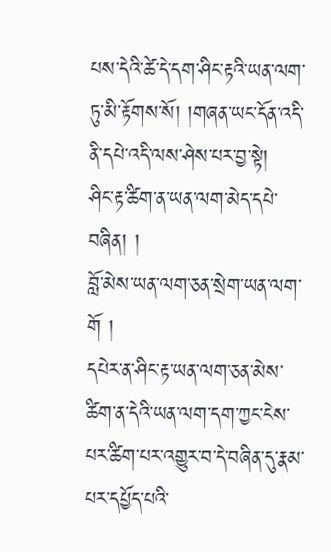པས་དེའི་ཚེ་དེ་དག་ཤིང་རྟའི་ཡན་ལག་ཏུ་མི་རྟོགས་སོ། །གཞན་ཡང་དོན་འདི་ནི་དཔེ་འདི་ལས་ཤེས་པར་བྱ་སྟེ།
ཤིང་རྟ་ཚིག་ན་ཡན་ལག་མེད་དཔེ་བཞིན། །
བློ་མེས་ཡན་ལག་ཅན་སྲེག་ཡན་ལག་གོ །
དཔེར་ན་ཤིང་རྟ་ཡན་ལག་ཅན་མེས་ཚིག་ན་དེའི་ཡན་ལག་དག་ཀྱང་ངེས་པར་ཚིག་པར་འགྱུར་བ་དེ་བཞིན་དུ་རྣམ་པར་དཔྱོད་པའི་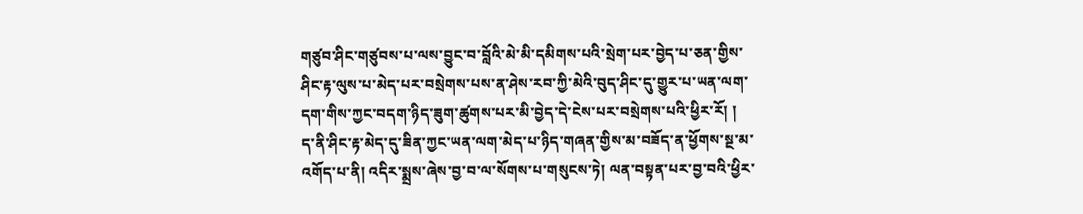གཙུབ་ཤིང་གཙུབས་པ་ལས་བྱུང་བ་བློའི་མེ་མི་དམིགས་པའི་སྲེག་པར་བྱེད་པ་ཅན་གྱིས་ཤིང་རྟ་ལུས་པ་མེད་པར་བསྲེགས་པས་ན་ཤེས་རབ་ཀྱི་མེའི་བུད་ཤིང་དུ་གྱུར་པ་ཡན་ལག་དག་གིས་ཀྱང་བདག་ཉིད་ཟུག་ཚུགས་པར་མི་བྱེད་དེ་ངེས་པར་བསྲེགས་པའི་ཕྱིར་རོ། །
ད་ནི་ཤིང་རྟ་མེད་དུ་ཟིན་ཀྱང་ཡན་ལག་མེད་པ་ཉིད་གཞན་གྱིས་མ་བཟོད་ན་ཕྱོགས་སྔ་མ་འགོད་པ་ནི། འདིར་སྨྲས་ཞེས་བྱ་བ་ལ་སོགས་པ་གསུངས་ཏེ། ལན་བསྟན་པར་བྱ་བའི་ཕྱིར་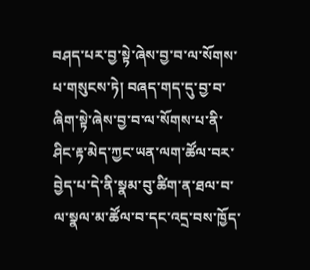བཤད་པར་བྱ་སྟེ་ཞེས་བྱ་བ་ལ་སོགས་པ་གསུངས་ཏེ། བཞད་གད་དུ་བྱ་བ་ཞིག་སྟེ་ཞེས་བྱ་བ་ལ་སོགས་པ་ནི་ཤིང་རྟ་མེད་ཀྱང་ཡན་ལག་ཚོལ་བར་བྱེད་པ་དེ་ནི་སྣམ་བུ་ཚིག་ན་ཐལ་བ་ལ་སྣལ་མ་ཚོལ་བ་དང་འདྲ་བས་ཁྱོད་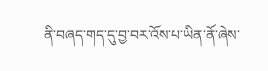ནི་བཞད་གད་དུ་བྱ་བར་འོས་པ་ཡིན་ནོ་ཞེས་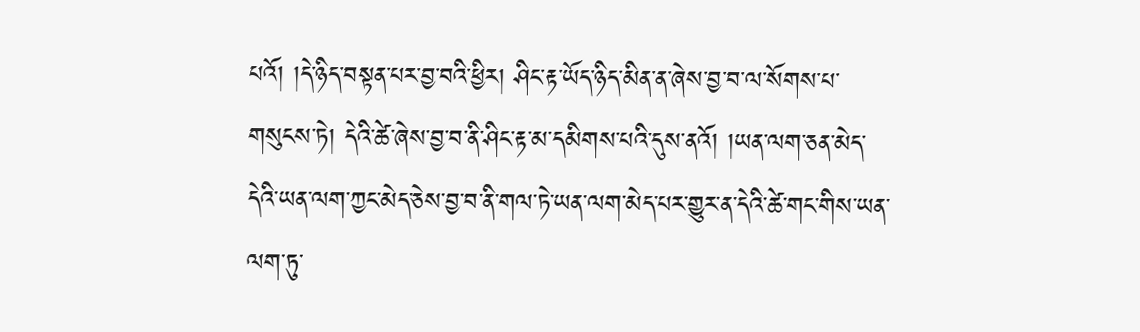པའོ། །དེ་ཉིད་བསྟན་པར་བྱ་བའི་ཕྱིར། ཤིང་རྟ་ཡོད་ཉིད་མིན་ན་ཞེས་བྱ་བ་ལ་སོགས་པ་གསུངས་ཏེ། དེའི་ཚེ་ཞེས་བྱ་བ་ནི་ཤིང་རྟ་མ་དམིགས་པའི་དུས་ནའོ། །ཡན་ལག་ཅན་མེད་དེའི་ཡན་ལག་ཀྱང་མེད་ཅེས་བྱ་བ་ནི་གལ་ཏེ་ཡན་ལག་མེད་པར་གྱུར་ན་དེའི་ཚེ་གང་གིས་ཡན་ལག་ཏུ་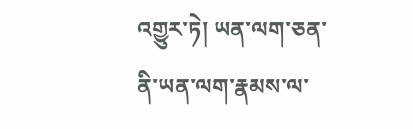འགྱུར་ཏེ། ཡན་ལག་ཅན་ནི་ཡན་ལག་རྣམས་ལ་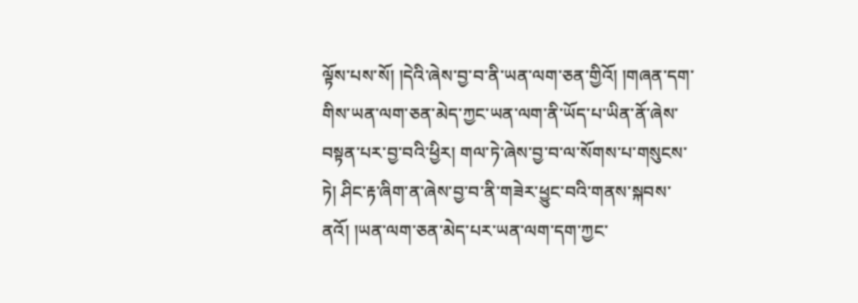ལྟོས་པས་སོ། །དེའི་ཞེས་བྱ་བ་ནི་ཡན་ལག་ཅན་གྱིའོ། །གཞན་དག་གིས་ཡན་ལག་ཅན་མེད་ཀྱང་ཡན་ལག་ནི་ཡོད་པ་ཡིན་ནོ་ཞེས་བསྟན་པར་བྱ་བའི་ཕྱིར། གལ་ཏེ་ཞེས་བྱ་བ་ལ་སོགས་པ་གསུངས་ཏེ། ཤིང་རྟ་ཞིག་ན་ཞེས་བྱ་བ་ནི་གཟེར་ཕྱུང་བའི་གནས་སྐབས་ནའོ། །ཡན་ལག་ཅན་མེད་པར་ཡན་ལག་དག་ཀྱང་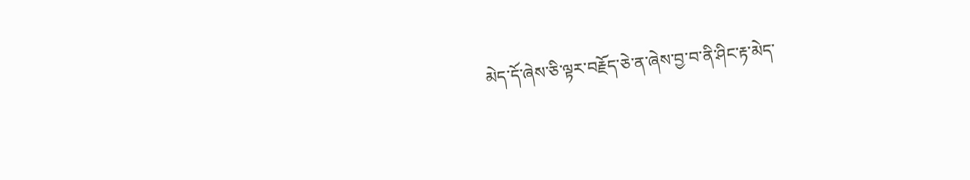མེད་དོ་ཞེས་ཅི་ལྟར་བརྗོད་ཅེ་ན་ཞེས་བྱ་བ་ནི་ཤིང་རྟ་མེད་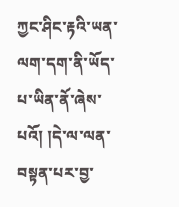ཀྱང་ཤིང་རྟའི་ཡན་ལག་དག་ནི་ཡོད་པ་ཡིན་ནོ་ཞེས་པའོ། །དེ་ལ་ལན་བསྟན་པར་བྱ་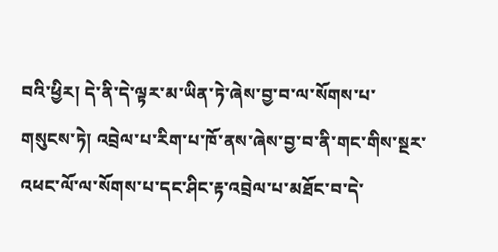བའི་ཕྱིར། དེ་ནི་དེ་ལྟར་མ་ཡིན་ཏེ་ཞེས་བྱ་བ་ལ་སོགས་པ་གསུངས་ཏེ། འབྲེལ་པ་རིག་པ་ཁོ་ནས་ཞེས་བྱ་བ་ནི་གང་གིས་སྔར་འཕང་ལོ་ལ་སོགས་པ་དང་ཤིང་རྟ་འབྲེལ་པ་མཐོང་བ་དེ་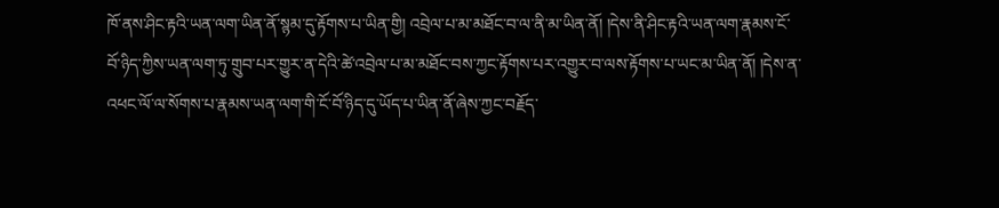ཁོ་ནས་ཤིང་རྟའི་ཡན་ལག་ཡིན་ནོ་སྙམ་དུ་རྟོགས་པ་ཡིན་གྱི། འབྲེལ་པ་མ་མཐོང་བ་ལ་ནི་མ་ཡིན་ནོ། །དེས་ནི་ཤིང་རྟའི་ཡན་ལག་རྣམས་ངོ་བོ་ཉིད་ཀྱིས་ཡན་ལག་ཏུ་གྲུབ་པར་གྱུར་ན་དེའི་ཚེ་འབྲེལ་པ་མ་མཐོང་བས་ཀྱང་རྟོགས་པར་འགྱུར་བ་ལས་རྟོགས་པ་ཡང་མ་ཡིན་ནོ། །དེས་ན་འཕང་ལོ་ལ་སོགས་པ་རྣམས་ཡན་ལག་གི་ངོ་བོ་ཉིད་དུ་ཡོད་པ་ཡིན་ནོ་ཞེས་ཀྱང་བརྗོད་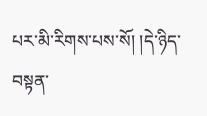པར་མི་རིགས་པས་སོ། །དེ་ཉིད་བསྟན་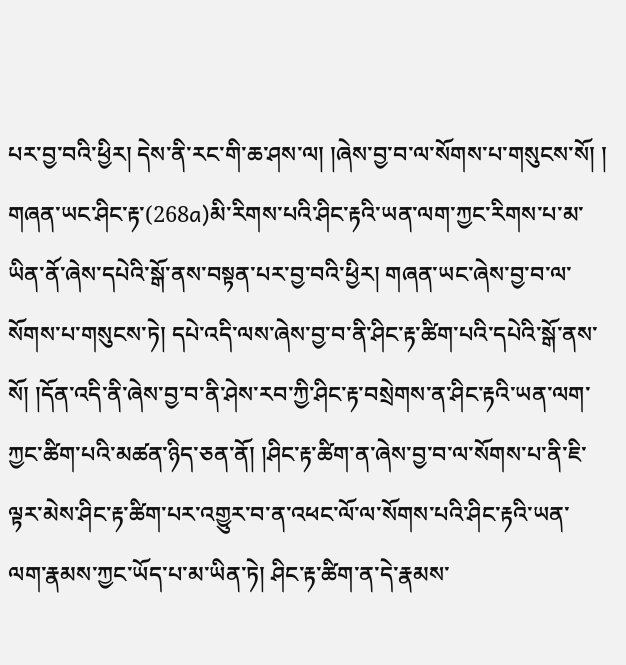པར་བྱ་བའི་ཕྱིར། དེས་ནི་རང་གི་ཆ་ཤས་ལ། །ཞེས་བྱ་བ་ལ་སོགས་པ་གསུངས་སོ། །
གཞན་ཡང་ཤིང་རྟ་(268a)མི་རིགས་པའི་ཤིང་རྟའི་ཡན་ལག་ཀྱང་རིགས་པ་མ་ཡིན་ནོ་ཞེས་དཔེའི་སྒོ་ནས་བསྟན་པར་བྱ་བའི་ཕྱིར། གཞན་ཡང་ཞེས་བྱ་བ་ལ་སོགས་པ་གསུངས་ཏེ། དཔེ་འདི་ལས་ཞེས་བྱ་བ་ནི་ཤིང་རྟ་ཚིག་པའི་དཔེའི་སྒོ་ནས་སོ། །དོན་འདི་ནི་ཞེས་བྱ་བ་ནི་ཤེས་རབ་ཀྱི་ཤིང་རྟ་བསྲེགས་ན་ཤིང་རྟའི་ཡན་ལག་ཀྱང་ཚིག་པའི་མཚན་ཉིད་ཅན་ནོ། །ཤིང་རྟ་ཚིག་ན་ཞེས་བྱ་བ་ལ་སོགས་པ་ནི་ཇི་ལྟར་མེས་ཤིང་རྟ་ཚིག་པར་འགྱུར་བ་ན་འཕང་ལོ་ལ་སོགས་པའི་ཤིང་རྟའི་ཡན་ལག་རྣམས་ཀྱང་ཡོད་པ་མ་ཡིན་ཏེ། ཤིང་རྟ་ཚིག་ན་དེ་རྣམས་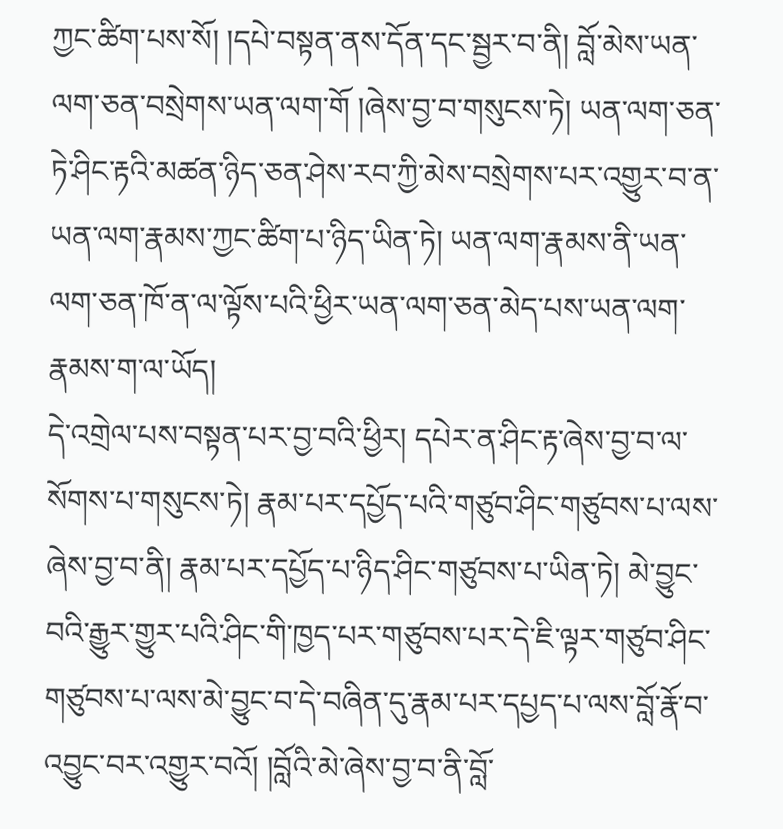ཀྱང་ཚིག་པས་སོ། །དཔེ་བསྟན་ནས་དོན་དང་སྦྱར་བ་ནི། བློ་མེས་ཡན་ལག་ཅན་བསྲེགས་ཡན་ལག་གོ །ཞེས་བྱ་བ་གསུངས་ཏེ། ཡན་ལག་ཅན་ཏེ་ཤིང་རྟའི་མཚན་ཉིད་ཅན་ཤེས་རབ་ཀྱི་མེས་བསྲེགས་པར་འགྱུར་བ་ན་ཡན་ལག་རྣམས་ཀྱང་ཚིག་པ་ཉིད་ཡིན་ཏེ། ཡན་ལག་རྣམས་ནི་ཡན་ལག་ཅན་ཁོ་ན་ལ་ལྟོས་པའི་ཕྱིར་ཡན་ལག་ཅན་མེད་པས་ཡན་ལག་རྣམས་ག་ལ་ཡོད།
དེ་འགྲེལ་པས་བསྟན་པར་བྱ་བའི་ཕྱིར། དཔེར་ན་ཤིང་རྟ་ཞེས་བྱ་བ་ལ་སོགས་པ་གསུངས་ཏེ། རྣམ་པར་དཔྱོད་པའི་གཙུབ་ཤིང་གཙུབས་པ་ལས་ཞེས་བྱ་བ་ནི། རྣམ་པར་དཔྱོད་པ་ཉིད་ཤིང་གཙུབས་པ་ཡིན་ཏེ། མེ་བྱུང་བའི་རྒྱུར་གྱུར་པའི་ཤིང་གི་ཁྱད་པར་གཙུབས་པར་དེ་ཇི་ལྟར་གཙུབ་ཤིང་གཙུབས་པ་ལས་མེ་བྱུང་བ་དེ་བཞིན་དུ་རྣམ་པར་དཔྱད་པ་ལས་བློ་རྣོ་བ་འབྱུང་བར་འགྱུར་བའོ། །བློའི་མེ་ཞེས་བྱ་བ་ནི་བློ་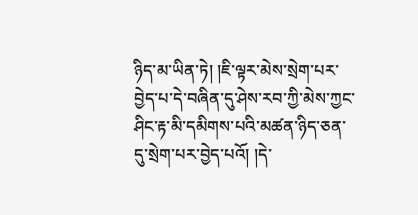ཉིད་མ་ཡིན་ཏེ། །ཇི་ལྟར་མེས་སྲེག་པར་བྱེད་པ་དེ་བཞིན་དུ་ཤེས་རབ་ཀྱི་མེས་ཀྱང་ཤིང་རྟ་མི་དམིགས་པའི་མཚན་ཉིད་ཅན་དུ་སྲེག་པར་བྱེད་པའོ། །དེ་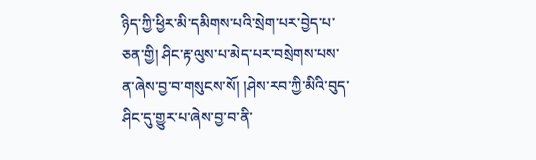ཉིད་ཀྱི་ཕྱིར་མི་དམིགས་པའི་སྲེག་པར་བྱེད་པ་ཅན་གྱི། ཤིང་རྟ་ལུས་པ་མེད་པར་བསྲེགས་པས་ན་ཞེས་བྱ་བ་གསུངས་སོ། །ཤེས་རབ་ཀྱི་མིའི་བུད་ཤིང་དུ་གྱུར་པ་ཞེས་བྱ་བ་ནི་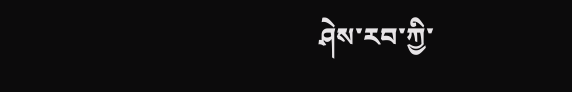ཤེས་རབ་ཀྱི་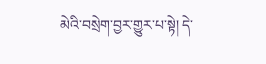མེའི་བསྲེག་བྱར་གྱུར་པ་སྟེ། དེ་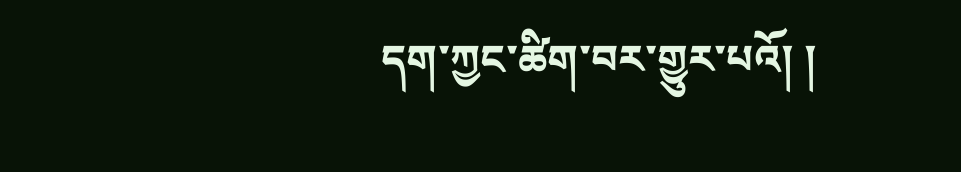དག་ཀྱང་ཚིག་བར་གྱུར་པའོ། །